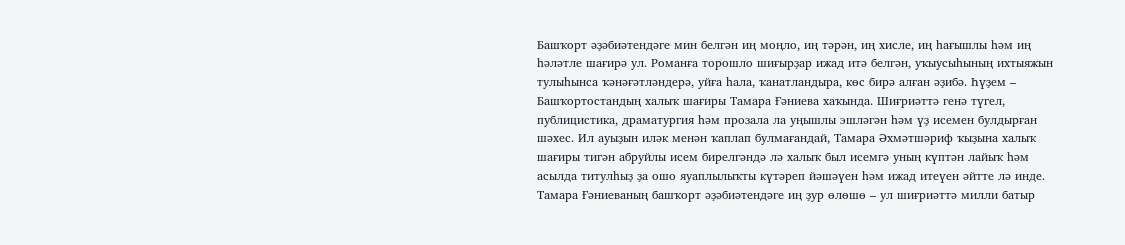Башҡорт әҙәбиәтендәге мин белгән иң моңло, иң тәрән, иң хисле, иң һағышлы һәм иң һәләтле шағирә ул. Романға торошло шиғырҙар ижад итә белгән, уҡыусыһының ихтыяжын тулыһынса ҡәнәғәтләндерә, уйға һала, ҡанатландыра, көс бирә алған әҙибә. Һүҙем – Башҡортостандың халыҡ шағиры Тамара Ғәниева хаҡында. Шиғриәттә генә түгел, публицистика, драматургия һәм прозала ла уңышлы эшләгән һәм үҙ исемен булдырған шәхес. Ил ауыҙын иләк менән ҡаплап булмағандай, Тамара Әхмәтшәриф ҡыҙына халыҡ шағиры тигән абруйлы исем бирелгәндә лә халыҡ был исемгә уның күптән лайыҡ һәм асылда титулһыҙ ҙа ошо яуаплылыҡты күтәреп йәшәүен һәм ижад итеүен әйтте лә инде.
Тамара Ғәниеваның башҡорт әҙәбиәтендәге иң ҙур өлөшө – ул шиғриәттә милли батыр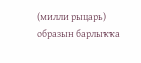(милли рыцарь) образын барлыҡҡа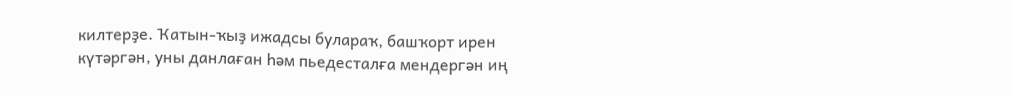килтерҙе. Ҡатын-ҡыҙ ижадсы булараҡ, башҡорт ирен күтәргән, уны данлаған һәм пьедесталға мендергән иң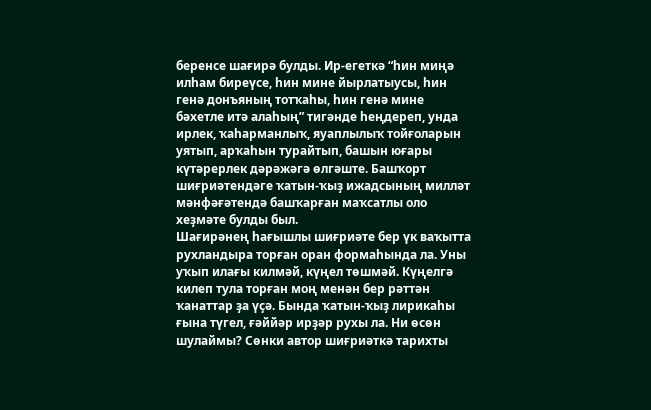беренсе шағирә булды. Ир-егеткә “һин миңә илһам биреүсе, һин мине йырлатыусы, һин генә донъяның тотҡаһы, һин генә мине бәхетле итә алаһың” тигәнде һеңдереп, унда ирлек, ҡаһарманлыҡ, яуаплылыҡ тойғоларын уятып, арҡаһын турайтып, башын юғары күтәрерлек дәрәжәгә өлгәште. Башҡорт шиғриәтендәге ҡатын-ҡыҙ ижадсының милләт мәнфәғәтендә башҡарған маҡсатлы оло хеҙмәте булды был.
Шағирәнең һағышлы шиғриәте бер үк ваҡытта рухландыра торған оран формаһында ла. Уны уҡып илағы килмәй, күңел төшмәй. Күңелгә килеп тула торған моң менән бер рәттән ҡанаттар ҙа үҫә. Бында ҡатын-ҡыҙ лирикаһы ғына түгел, ғәййәр ирҙәр рухы ла. Ни өсөн шулаймы? Сөнки автор шиғриәткә тарихты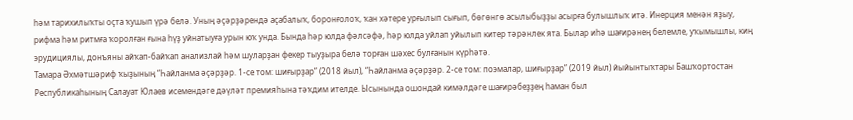һәм тарихилыҡты оҫта ҡушып үрә белә. Уның әҫәрҙәрендә аҫабалыҡ, боронғолоҡ, ҡан хәтере урғылып сығып, бөгөнгө асылыбыҙҙы асырға булышлыҡ итә. Инерция менән яҙыу, рифма һәм ритмға ҡоролған ғына һүҙ уйнатыуға урын юҡ унда. Бында һәр юлда фәлсәфә, һәр юлда уйлап уйылып китер тәрәнлек ята. Былар иһә шағирәнең белемле, уҡымышлы, киң эрудициялы, донъяны айҡап-байҡап анализлай һәм шуларҙан фекер тыуҙыра белә торған шәхес булғанын күрһәтә.
Тамара Әхмәтшәриф ҡыҙының “Һайланма әҫәрҙәр. 1-се том: шиғырҙар” (2018 йыл), “Һайланма әҫәрҙәр. 2-се том: поэмалар, шиғырҙар” (2019 йыл) йыйынтыҡтары Башҡортостан Республикаһының Салауат Юлаев исемендәге дәүләт премияһына тәҡдим ителде. Ысынында ошондай кимәлдәге шағирәбеҙҙең һаман был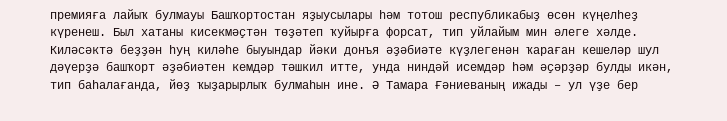премияға лайыҡ булмауы Башҡортостан яҙыусылары һәм тотош республикабыҙ өсөн күңелһеҙ күренеш. Был хатаны кисекмәҫтән төҙәтеп ҡуйырға форсат, тип уйлайым мин әлеге хәлде.
Киләсәктә беҙҙән һуң киләһе быуындар йәки донъя әҙәбиәте күҙлегенән ҡараған кешеләр шул дәүерҙә башҡорт әҙәбиәтен кемдәр тәшкил итте, унда ниндәй исемдәр һәм әҫәрҙәр булды икән, тип баһалағанда, йөҙ ҡыҙарырлыҡ булмаһын ине. Ә Тамара Ғәниеваның ижады – ул үҙе бер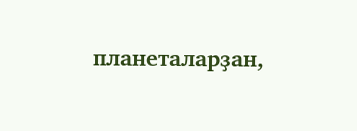планеталарҙан,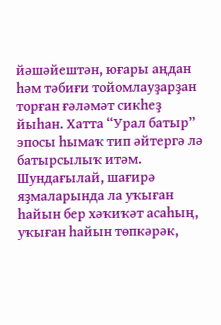йәшәйештән, юғары аңдан һәм тәбиғи тойомлауҙарҙан торған ғәләмәт сикһеҙ йыһан. Хатта “Урал батыр” эпосы һымаҡ тип әйтергә лә батырсылыҡ итәм. Шундағылай, шағирә яҙмаларында ла уҡыған һайын бер хәҡиҡәт асаһың, уҡыған һайын төпкәрәк,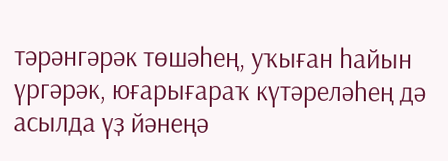тәрәнгәрәк төшәһең, уҡыған һайын үргәрәк, юғарығараҡ күтәреләһең дә асылда үҙ йәнеңә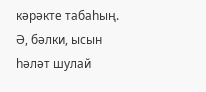кәрәкте табаһың. Ә, бәлки, ысын һәләт шулай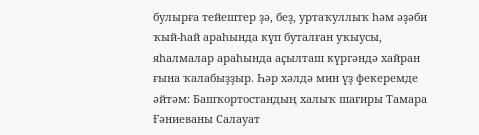булырға тейештер ҙә, беҙ, уртаҡуллыҡ һәм әҙәби ҡый-һай араһында күп буталған уҡыусы, яһалмалар араһында аҫылташ күргәндә хайран ғына ҡалабыҙҙыр. Һәр хәлдә мин үҙ фекеремде әйтәм: Башҡортостандың халыҡ шағиры Тамара Ғәниеваны Салауат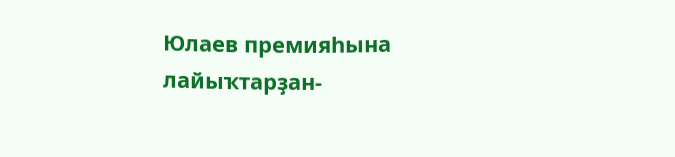Юлаев премияһына лайыҡтарҙан-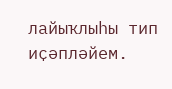лайыҡлыһы тип иҫәпләйем.